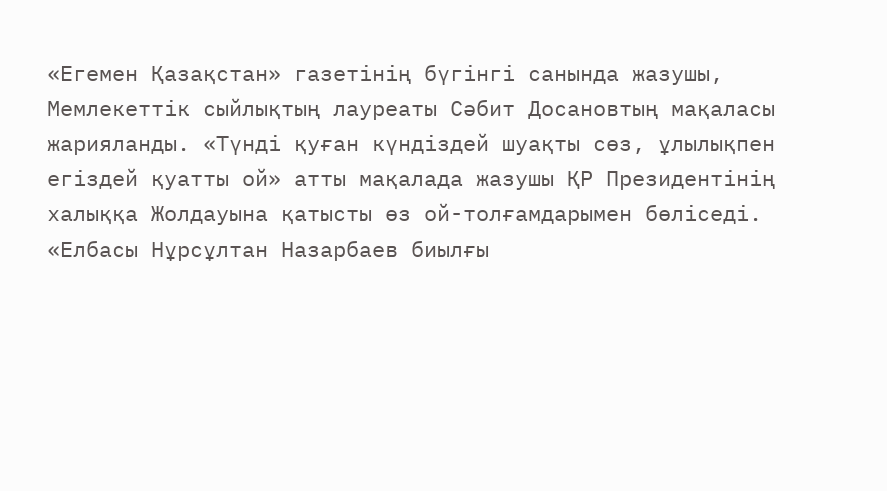«Егемен Қазақстан» газетінің бүгінгі санында жазушы, Мемлекеттік сыйлықтың лауреаты Сәбит Досановтың мақаласы жарияланды. «Түнді қуған күндіздей шуақты сөз, ұлылықпен егіздей қуатты ой» атты мақалада жазушы ҚР Президентінің xалыққа Жолдауына қатысты өз ой-толғамдарымен бөліседі.
«Елбасы Нұрсұлтан Назарбаев биылғы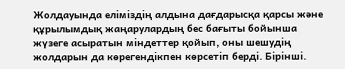Жолдауында еліміздің алдына дағдарысқа қарсы және құрылымдық жаңарулардың бес бағыты бойынша жүзеге асыратын міндеттер қойып, оны шешудің жолдарын да көрегендікпен көрсетіп берді. Бірінші.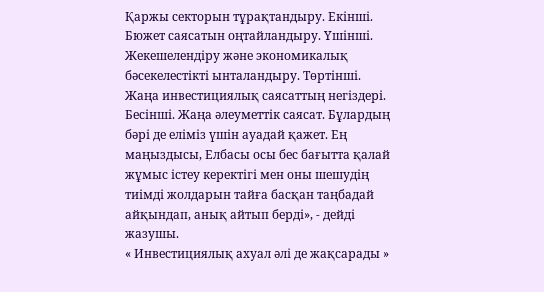Қаржы секторын тұрақтандыру. Екінші. Бюжет саясатын оңтайландыру. Үшінші. Жекешелендіру және экономикалық бәсекелестікті ынталандыру. Төртінші. Жаңа инвестициялық саясаттың негіздері. Бесінші. Жаңа әлеуметтік саясат. Бұлардың бәрі де еліміз үшін ауадай қажет. Ең маңыздысы, Елбасы осы бес бағытта қалай жұмыс істеу керектігі мен оны шешудің тиімді жолдарын тайға басқан таңбадай айқындап, анық айтып берді», - дейді жазушы.
« Инвестициялық ахуал әлі де жақсарады »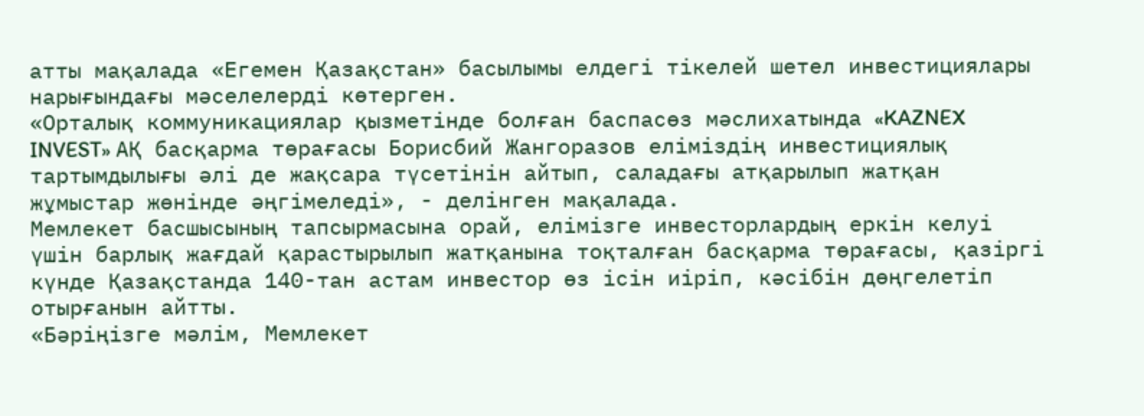атты мақалада «Егемен Қазақстан» басылымы елдегі тікелей шетел инвестициялары нарығындағы мәселелерді көтерген.
«Орталық коммуникациялар қызметінде болған баспасөз мәслихатында «KAZNEX INVEST» АҚ басқарма төрағасы Борисбий Жангоразов еліміздің инвестициялық тартымдылығы әлі де жақсара түсетінін айтып, саладағы атқарылып жатқан жұмыстар жөнінде әңгімеледі», - делінген мақалада.
Мемлекет басшысының тапсырмасына орай, елімізге инвесторлардың еркін келуі үшін барлық жағдай қарастырылып жатқанына тоқталған басқарма төрағасы, қазіргі күнде Қазақстанда 140-тан астам инвестор өз ісін иіріп, кәсібін дөңгелетіп отырғанын айтты.
«Бәріңізге мәлім, Мемлекет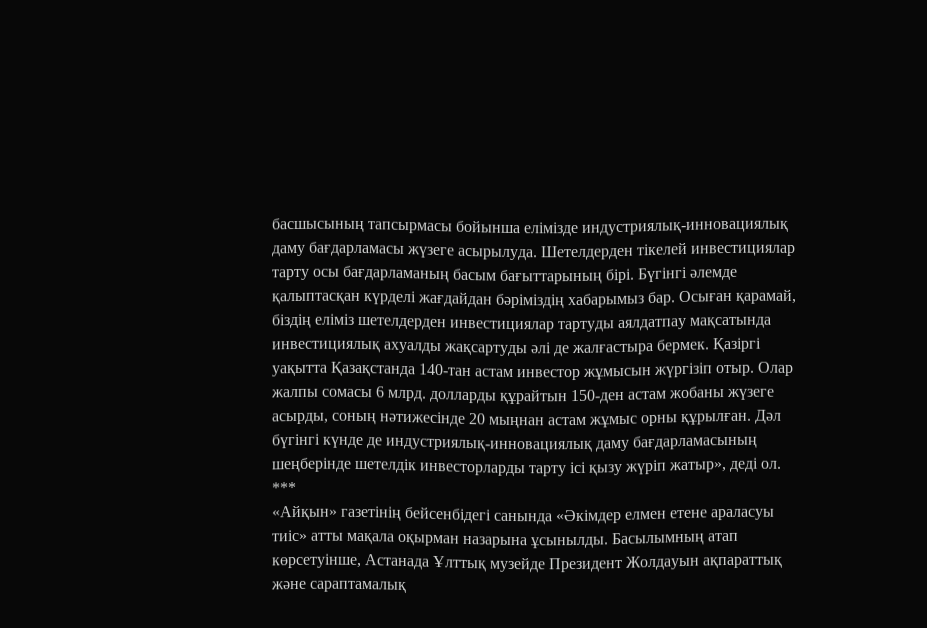басшысының тапсырмасы бойынша елімізде индустриялық-инновациялық даму бағдарламасы жүзеге асырылуда. Шетелдерден тікелей инвестициялар тарту осы бағдарламаның басым бағыттарының бірі. Бүгінгі әлемде қалыптасқан күрделі жағдайдан бәріміздің хабарымыз бар. Осыған қарамай, біздің еліміз шетелдерден инвестициялар тартуды аялдатпау мақсатында инвестициялық ахуалды жақсартуды әлі де жалғастыра бермек. Қазіргі уақытта Қазақстанда 140-тан астам инвестор жұмысын жүргізіп отыр. Олар жалпы сомасы 6 млрд. долларды құрайтын 150-ден астам жобаны жүзеге асырды, соның нәтижесінде 20 мыңнан астам жұмыс орны құрылған. Дәл бүгінгі күнде де индустриялық-инновациялық даму бағдарламасының шеңберінде шетелдік инвесторларды тарту ісі қызу жүріп жатыр», дедi ол.
***
«Айқын» газетінің бейсенбідегі санында «Әкімдер елмен етене араласуы тиіс» атты мақала оқырман назарына ұсынылды. Басылымның атап көрсетуінше, Астанада Ұлттық музейде Президент Жолдауын ақпараттық және сараптамалық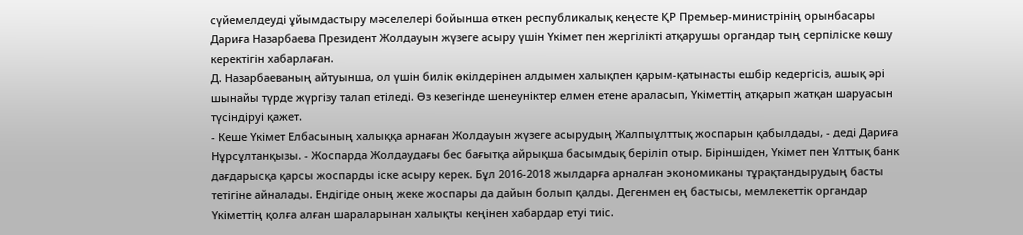сүйемелдеуді ұйымдастыру мәселелері бойынша өткен республикалық кеңесте ҚР Премьер-министрінің орынбасары Дариға Назарбаева Президент Жолдауын жүзеге асыру үшін Үкімет пен жергілікті атқарушы органдар тың серпіліске көшу керектігін xабарлаған.
Д. Назарбаеваның айтуынша, ол үшін билік өкілдерінен алдымен халықпен қарым-қатынасты ешбір кедергісіз, ашық әрі шынайы түрде жүргізу талап етіледі. Өз кезегінде шенеуніктер елмен етене араласып, Үкіметтің атқарып жатқан шаруасын түсіндіруі қажет.
- Кеше Үкімет Елбасының халыққа арнаған Жолдауын жүзеге асырудың Жалпыұлттық жоспарын қабылдады, - деді Дариға Нұрсұлтанқызы. - Жоспарда Жолдаудағы бес бағытқа айрықша басымдық беріліп отыр. Біріншіден, Үкімет пен Ұлттық банк дағдарысқа қарсы жоспарды іске асыру керек. Бұл 2016-2018 жылдарға арналған экономиканы тұрақтандырудың басты тетігіне айналады. Ендігіде оның жеке жоспары да дайын болып қалды. Дегенмен ең бастысы, мемлекеттік органдар Үкіметтің қолға алған шараларынан халықты кеңінен хабардар етуі тиіс.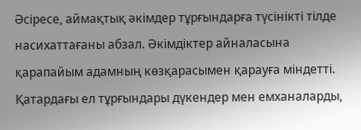Әсіресе, аймақтық әкімдер тұрғындарға түсінікті тілде насихаттағаны абзал. Әкімдіктер айналасына қарапайым адамның көзқарасымен қарауға міндетті. Қатардағы ел тұрғындары дүкендер мен емханаларды,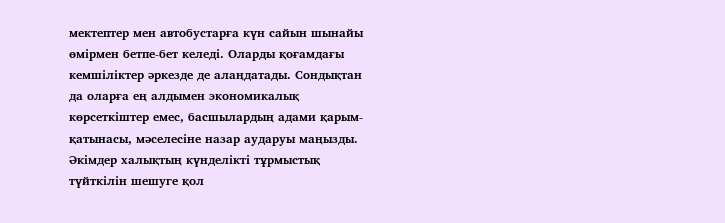мектептер мен автобустарға күн сайын шынайы өмірмен бетпе-бет келеді. Оларды қоғамдағы кемшіліктер әркезде де алаңдатады. Сондықтан да оларға ең алдымен экономикалық көрсеткіштер емес, басшылардың адами қарым-қатынасы, мәселесіне назар аударуы маңызды. Әкімдер халықтың күнделікті тұрмыстық түйткілін шешуге қол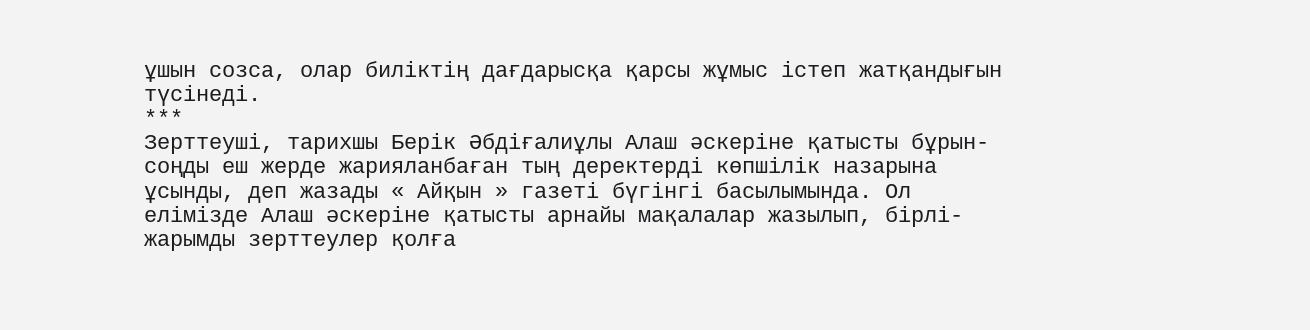ұшын созса, олар биліктің дағдарысқа қарсы жұмыс істеп жатқандығын түсінеді.
***
Зерттеуші, тарихшы Берік Әбдіғалиұлы Алаш әскеріне қатысты бұрын-соңды еш жерде жарияланбаған тың деректерді көпшілік назарына ұсынды, деп жазады « Айқын » газеті бүгінгі басылымында. Ол елімізде Алаш әскеріне қатысты арнайы мақалалар жазылып, бірлі-жарымды зерттеулер қолға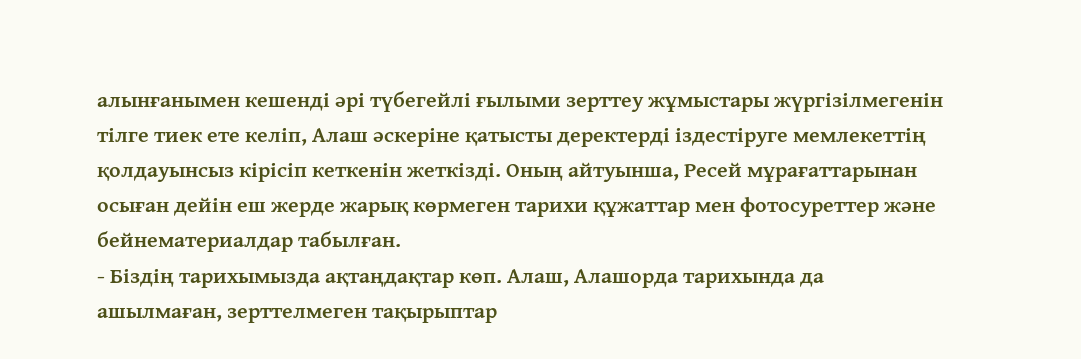алынғанымен кешенді әрі түбегейлі ғылыми зерттеу жұмыстары жүргізілмегенін тілге тиек ете келіп, Алаш әскеріне қатысты деректерді іздестіруге мемлекеттің қолдауынсыз кірісіп кеткенін жеткізді. Оның айтуынша, Ресей мұрағаттарынан осыған дейін еш жерде жарық көрмеген тарихи құжаттар мен фотосуреттер және бейнематериалдар табылған.
- Біздің тарихымызда ақтаңдақтар көп. Алаш, Алашорда тарихында да ашылмаған, зерттелмеген тақырыптар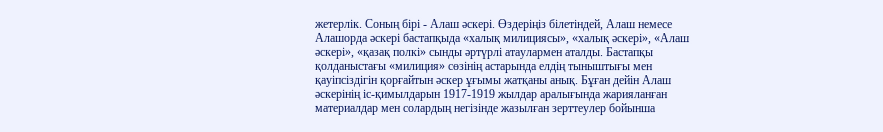жетерлік. Соның бірі - Алаш әскері. Өздеріңіз білетіндей, Алаш немесе Алашорда әскері бастапқыда «халық милициясы», «халық әскері», «Алаш әскері», «қазақ полкі» сынды әртүрлі атаулармен аталды. Бастапқы қолданыстағы «милиция» сөзінің астарында елдің тыныштығы мен қауіпсіздігін қорғайтын әскер ұғымы жатқаны анық. Бұған дейін Алаш әскерінің іс-қимылдарын 1917-1919 жылдар аралығында жарияланған материалдар мен солардың негізінде жазылған зерттеулер бойынша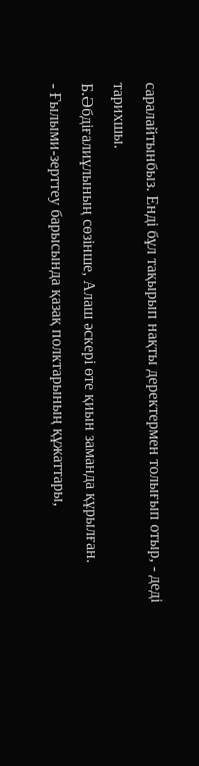саралайтынбыз. Енді бұл тақырып нақты деректермен толығып отыр, - деді тарихшы.
Б.Әбдіғалиұлының сөзінше, Алаш әскері өте қиын заманда құрылған.
- Ғылыми-зерттеу барысында қазақ полктарының құжаттары,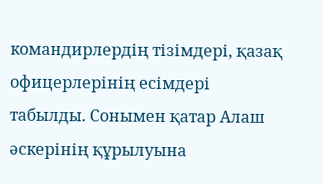командирлердің тізімдері, қазақ офицерлерінің есімдері табылды. Сонымен қатар Алаш әскерінің құрылуына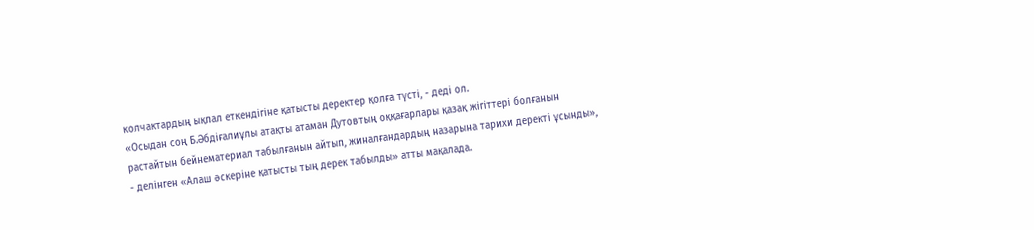колчактардың ықпал еткендігіне қатысты деректер қолға түсті, - деді ол.
«Осыдан соң Б.Әбдіғалиұлы атақты атаман Дутовтың оққағарлары қазақ жігіттері болғанын растайтын бейнематериал табылғанын айтып, жиналғандардың назарына тарихи деректі ұсынды», - делінген «Алаш әскеріне қатысты тың дерек табылды» атты мақалада.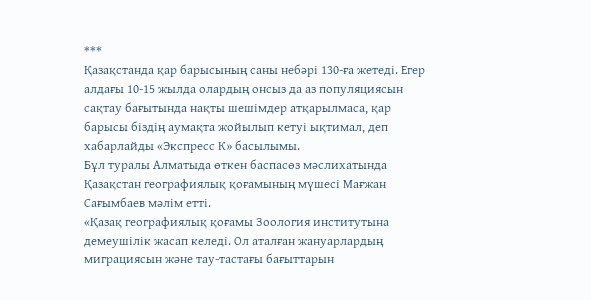***
Қазақстанда қар барысының саны небәрі 130-ға жетеді. Егер алдағы 10-15 жылда олардың онсыз да аз популяциясын сақтау бағытында нақты шешімдер атқарылмаса, қар барысы біздің аумақта жойылып кетуі ықтимал, деп xабарлайды «Экспресс К» басылымы.
Бұл туралы Алматыда өткен баспасөз мәслиxатында Қазақстан географиялық қоғамының мүшесі Мағжан Сағымбаев мәлім етті.
«Қазақ географиялық қоғамы Зоология институтына демеушілік жасап келеді. Ол аталған жануарлардың миграциясын және тау-тастағы бағыттарын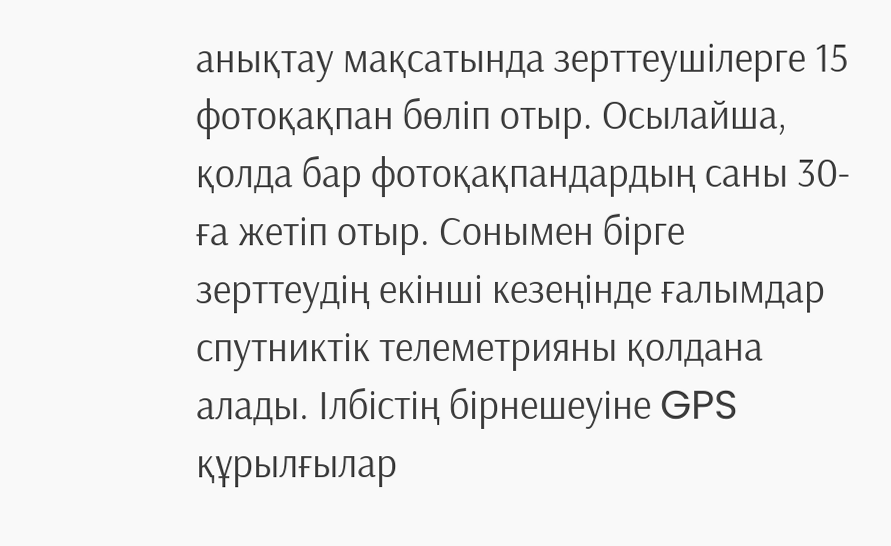анықтау мақсатында зерттеушілерге 15 фотоқақпан бөліп отыр. Осылайша, қолда бар фотоқақпандардың саны 30-ға жетіп отыр. Сонымен бірге зерттеудің екінші кезеңінде ғалымдар спутниктік телеметрияны қолдана алады. Ілбістің бірнешеуіне GPS құрылғылар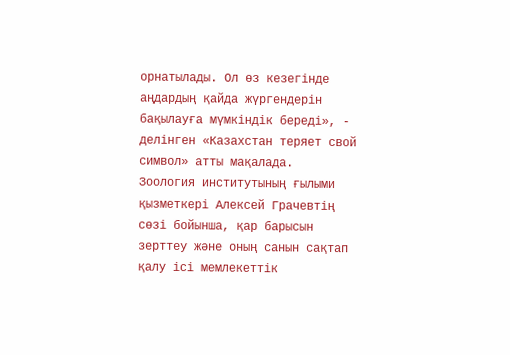орнатылады. Ол өз кезегінде аңдардың қайда жүргендерін бақылауға мүмкіндік береді», - делінген «Казахстан теряет свой символ» атты мақалада.
Зоология институтының ғылыми қызметкері Алексей Грачевтің сөзі бойынша, қар барысын зерттеу және оның санын сақтап қалу ісі мемлекеттік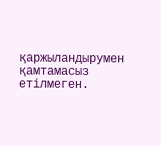қаржыландырумен қамтамасыз етілмеген.